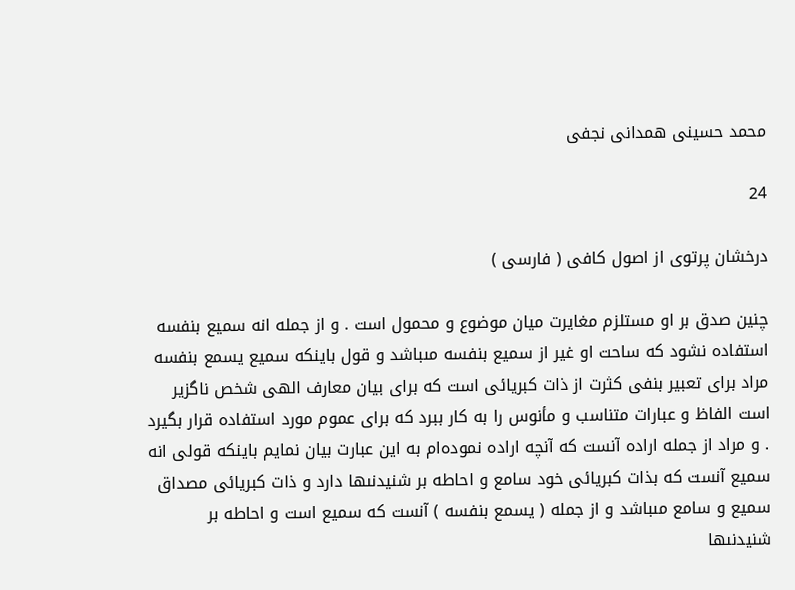محمد حسينى همدانى نجفى

24

درخشان پرتوى از اصول كافى ( فارسى )

چنين صدق بر او مستلزم مغايرت ميان موضوع و محمول است . و از جمله انه سميع بنفسه استفاده نشود كه ساحت او غير از سميع بنفسه مىباشد و قول باينكه سميع يسمع بنفسه مراد براى تعبير بنفى كثرت از ذات كبريائى است كه براى بيان معارف الهى شخص ناگزير است الفاظ و عبارات متناسب و مأنوس را به كار ببرد كه براى عموم مورد استفاده قرار بگيرد . و مراد از جمله اراده آنست كه آنچه اراده نموده‌ام به اين عبارت بيان نمايم باينكه قولى انه سميع آنست كه بذات كبريائى خود سامع و احاطه بر شنيدنىها دارد و ذات كبريائى مصداق سميع و سامع مىباشد و از جمله ( يسمع بنفسه ) آنست كه سميع است و احاطه بر شنيدنىها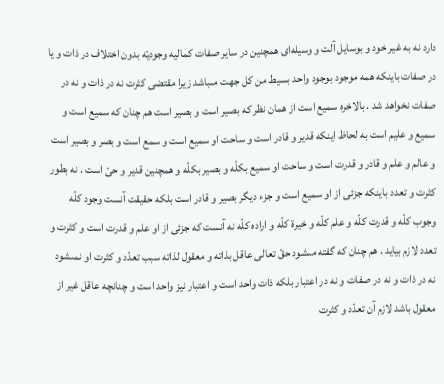دارد نه به غير خود و بوسايل آلت و وسيله‌اى همچنين در ساير صفات كماليه وجوديّه بدون اختلاف در ذات و يا در صفات باينكه همه موجود بوجود واحد بسيط من كل جهت مىباشد زيرا مقتضى كثرت نه در ذات و نه در صفات نخواهد شد . بالاخره سميع است از همان نظر كه بصير است و بصير است هم چنان كه سميع است و سميع و عليم است به لحاظ اينكه قدير و قادر است و ساحت او سميع است و سمع است و بصر و بصير است و عالم و علم و قادر و قدرت است و ساحت او سميع بكلّه و بصير بكلّه و همچنين قدير و حىّ است . نه بطور كثرت و تعدد باينكه جزئى از او سميع است و جزء ديگر بصير و قادر است بلكه حقيقت آنست وجود كلّه وجوب كلّه و قدرت كلّه و علم كلّه و خيرة كلّه و اراده كلّه نه آنست كه جزئى از او علم و قدرت است و كثرت و تعدد لازم بيايد . هم چنان كه گفته مىشود حقّ تعالى عاقل بذاته و معقول لذاته سبب تعدّد و كثرت او نمىشود نه در ذات و نه در صفات و نه در اعتبار بلكه ذات واحد است و اعتبار نيز واحد است و چنانچه عاقل غير از معقول باشد لازم آن تعدّد و كثرت